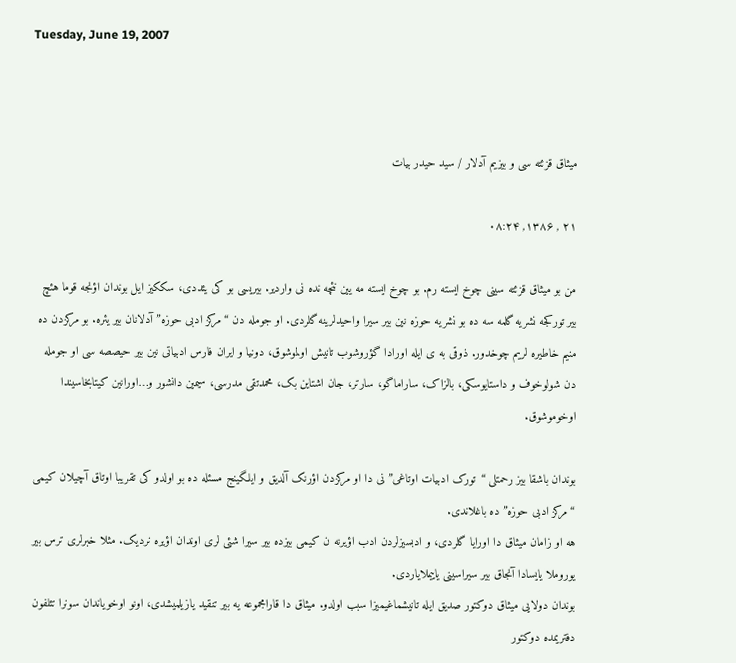Tuesday, June 19, 2007



میثاق قزئته سی و بیزیم آدلار / سید حیدر بیات

۲۱ , ۱۳۸۶, ۰۸:۲۴

من بو میثاق قزئته سینی چوخ ایسته رم. بو چوخ ایسته مه یین نئچه نده نی واردیر. بیریسی بو کی یئددی، سککیز ایل بوندان اؤنجه قوما هئچ بیر تورکجه نشریه گلمه سه ده بو نشریه حوزه نین بیر سیرا واحیدلرینه گلردی. او جومله دن “مرکز ادبی حوزه” آدلانان بیر یئره. بو مرکزدن ده منیم خاطیره لریم چوخدور. ذوقی به ی ایله اورادا گؤروشوب تانیش اولموشوق، دونیا و ایران فارس ادبیاتی نین بیر حیصصه سی او جومله دن شولوخوف و داستایوسکی، بالزاک، ساراماگو، سارتر، جان اشتاین بک، محمدتقی مدرسی، سیمین دانشور و…اورانین کیتابخاسیندا اوخوموشوق.

بوندان باشقا بیز رحمتلی “تورک ادبیات اوتاغی” نی دا او مرکزدن اؤرنک آلدیق و ایلگینج مسئله ده بو اولدو کی تقریبا اوتاق آچیلان کیمی “مرکز ادبی حوزه” ده باغلاندی.
هه او زامان میثاق دا اورایا گلردی، و ادبسیزلردن ادب اؤیرنه ن کیمی بیزده بیر سیرا شئی لری اوندان اؤیره نردیک. مثلا خبرلری ترس بیر یوروملا یایسادا آنجاق بیر سیراسینی یاییملایاردی.
بوندان دولایی میثاق دوکتور صدیق ایله تانیشماغیمیزا سبب اولدو. میثاق دا قارامجموعه یه بیر تنقید یازیلمیشدی، اونو اوخویاندان سونرا تئلفون دفتریمده دوکتور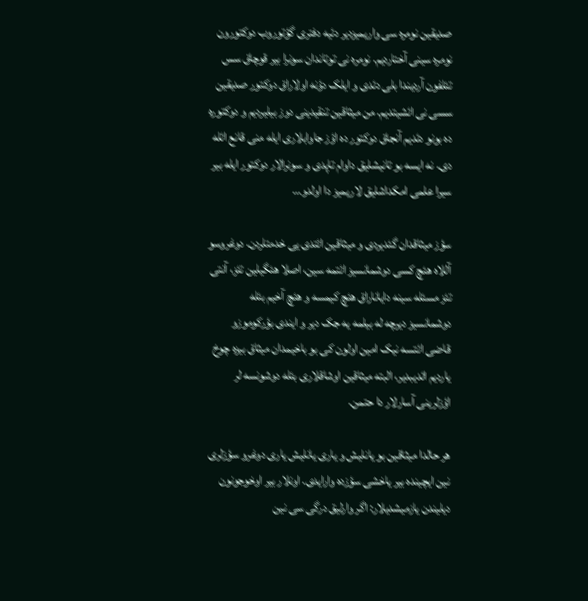صدیقین نومره سی واریمیزدیر دئیه دفتری گؤتوروب دوکتورون نومره سینی آختاردیم. نومره نی توتاندان سونرا بیر قوچاق سس تئلفون آردیندا بلی دئدی و ایلک دؤنه اولاراق دوکتور صدیقین سسی نی ائشیتدیم. من میثاقین تنقیدینی دوز بیلیردیم و دوکتوره ده بونو دئدیم آنجاق دوکتور ده اؤز جاوابلاری ایله منی قانع ائله دی. نه ایسه بو تانیشلیق داوام تاپدی و سونرالار دوکتور ایله بیر سیرا علمی امکداشلیق لاریمیز دا اولدو…

سؤز میثاقدان گئدیردی و میثاقین ائتدی یی خدمتلردن. دوغروسو آللاه هئچ کسی دوشمانسیز ائتمه سین، اصلا هئگیلین تئز، آنتی تئز مسئله سینه دایاناراق هئچ کیمسه و هئچ آخیم بئله دوشمانسیز دیرچه له بیلمه یه جک دیر و ایندی بؤرکوموزو قاضی ائتسه نیک امین اولون کی بو باخیمدان میثاق بیزه چوخ یاردیم ائدیبدیر، البته میثاقین اوشاقلاری بئله دوشونسه لر اؤزلرینی آسارلار دا حتمن.

هر حالدا میثاقین بو یانلیش و یاری یانلیش یاری دوغرو سؤزلری نین ایچینده بیر یاخشی سؤزده وارایدی. اونلار بیر اوخوجونون دیلیندن یازمیشدیلار: اگر وارلیق درگی سی نین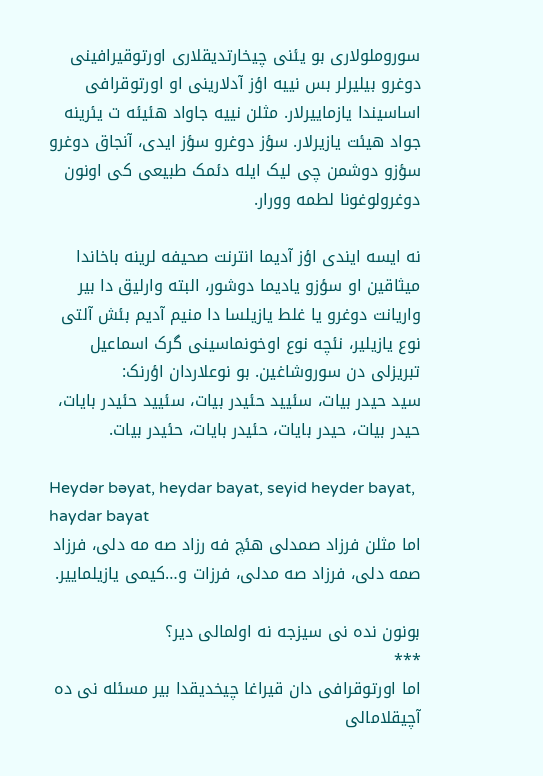سوروملولاری بو یئنی چیخارتدیقلاری اورتوقیرافینی دوغرو بیلیرلر بس نییه اؤز آدلارینی او اورتوقرافی اساسیندا یازماییرلار. مثلن نییه جاواد هئیئه ت یئرینه جواد هیئت یازیرلار. سؤز دوغرو سؤز ایدی، آنجاق دوغرو سؤزو دوشمن چی لیک ایله دئمک طبیعی کی اونون دوغرولوغونا لطمه وورار.

نه ایسه ایندی اؤز آدیما انترنت صحیفه لرینه باخاندا میثاقین او سؤزو یادیما دوشور، البته وارلیق دا بیر واریانت دوغرو یا غلط یازیلسا دا منیم آدیم بئش آلتی نوع یازیلیر، نئچه نوع اوخونماسینی گرک اسماعیل تبریزلی دن سوروشاغین. بو نوعلاردان اؤرنک:
سید حیدر بیات، سئیید حئیدر بیات، سئیید حئیدر بایات، حیدر بیات، حیدر بایات، حئیدر بایات، حئیدر بیات.

Heydər bəyat, heydar bayat, seyid heyder bayat, haydar bayat
اما مثلن فرزاد صمدلی هئچ فه رزاد صه مه دلی، فرزاد صمه دلی، فرزاد صه مدلی، فرزات و…کیمی یازیلماییر.

بونون نده نی سیزجه نه اولمالی دیر؟
***
اما اورتوقرافی دان قیراغا چیخدیقدا بیر مسئله نی ده آچیقلامالی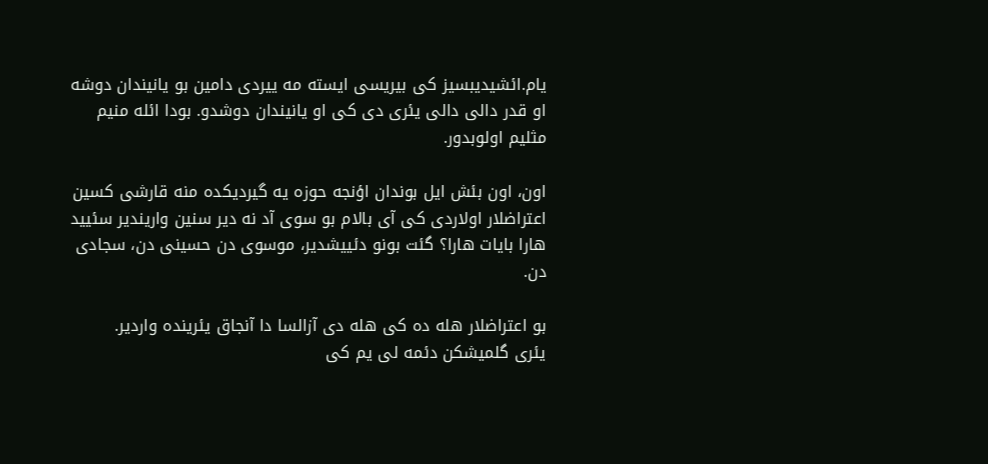یام.ائشیدیبسیز کی بیریسی ایسته مه ییردی دامین بو یانیندان دوشه او قدر دالی دالی یئری دی کی او یانیندان دوشدو. بودا ائله منیم مثلیم اولوبدور.

اون، اون بئش ایل بوندان اؤنجه حوزه یه گیردیکده منه قارشی کسین اعتراضلار اولاردی کی آی بالام بو سوی آد نه دیر سنین واریندیر سئیید هارا بایات هارا؟ گئت بونو دئییشدیر، موسوی دن حسینی دن، سجادی دن.

بو اعتراضلار هله ده کی هله دی آزالسا دا آنجاق یئرینده واردیر.
یئری گلمیشکن دئمه لی یم کی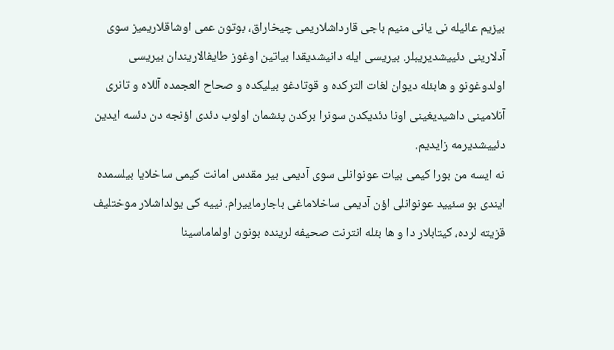بیزیم عائیله نی یانی منیم باجی قارداشلاریمی چیخاراق، بوتون عمی اوشاقلاریمیز سوی آدلارینی دئییشدیریبلر. بیریسی ایله دانیشدیقدا بیاتین اوغوز طایفالاریندان بیریسی اولدوغونو و هابئله دیوان لغات الترکده و قوتادغو بیلیکده و صحاح العجمده آللاه و تانری آنلامینی داشیدیغینی اونا دئدیکدن سونرا برکدن پئشمان اولوب دئدی اؤنجه دن دئسه ایدین دئییشدیرمه زایدیم.
نه ایسه من بورا کیمی بیات عونوانلی سوی آدیمی بیر مقدس امانت کیمی ساخلایا بیلسمده ایندی بو سئیید عونوانلی اؤن آدیمی ساخلاماغی باجارماییرام. نییه کی یولداشلار موختلیف قزیته لرده، کیتابلار دا و ها بئله انترنت صحیفه لرینده بونون اولماماسینا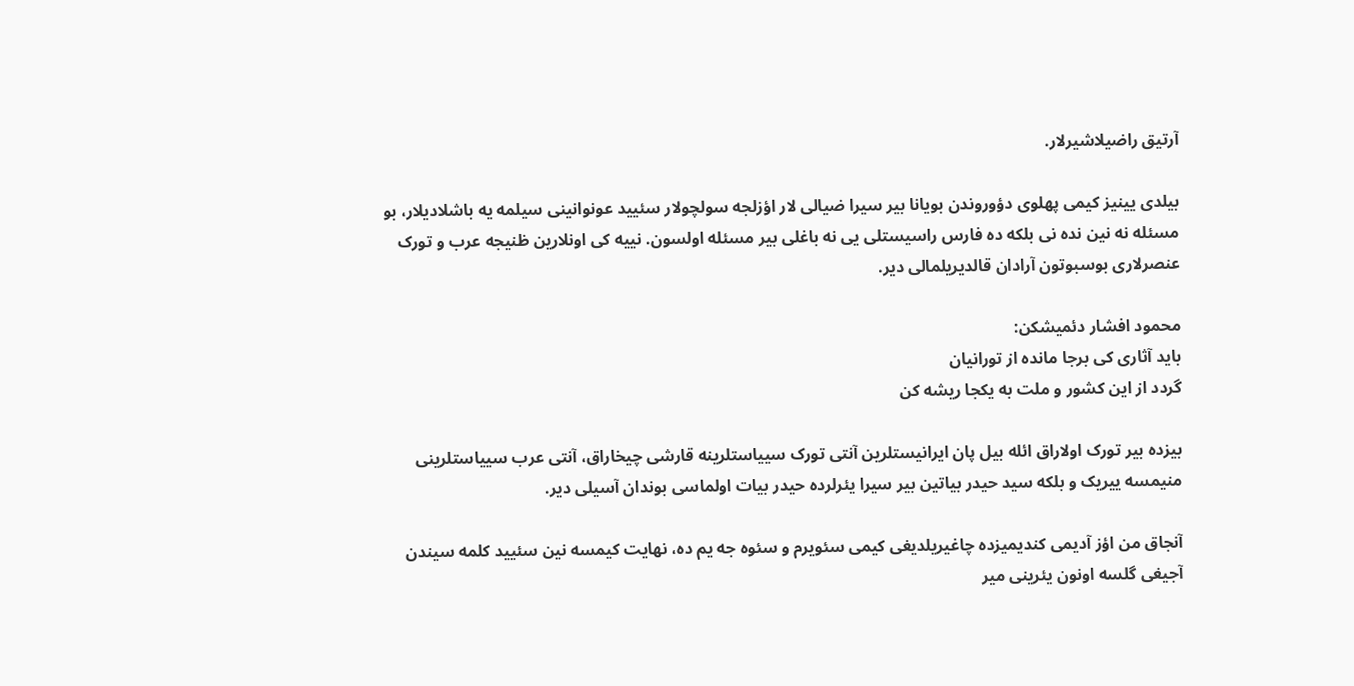آرتیق راضیلاشیرلار.

بیلدی یینیز کیمی پهلوی دؤوروندن بویانا بیر سیرا ضیالی لار اؤزلجه سولچولار سئیید عونوانینی سیلمه یه باشلادیلار، بو مسئله نه نین نده نی بلکه ده فارس راسیستلی یی نه باغلی بیر مسئله اولسون. نییه کی اونلارین ظنیجه عرب و تورک عنصرلاری بوسبوتون آرادان قالدیریلمالی دیر.

محمود افشار دئمیشکن:
باید آثاری کی برجا مانده از تورانیان
گردد از این کشور و ملت به یکجا ریشه کن

بیزده بیر تورک اولاراق ائله بیل پان ایرانیستلرین آنتی تورک سییاستلرینه قارشی چیخاراق، آنتی عرب سییاستلرینی منیمسه ییریک و بلکه سید حیدر بیاتین بیر سیرا یئرلرده حیدر بیات اولماسی بوندان آسیلی دیر.

آنجاق من اؤز آدیمی کندیمیزده چاغیریلدیغی کیمی سئویرم و سئوه جه یم ده، نهایت کیمسه نین سئیید کلمه سیندن آجیغی گلسه اونون یئرینی میر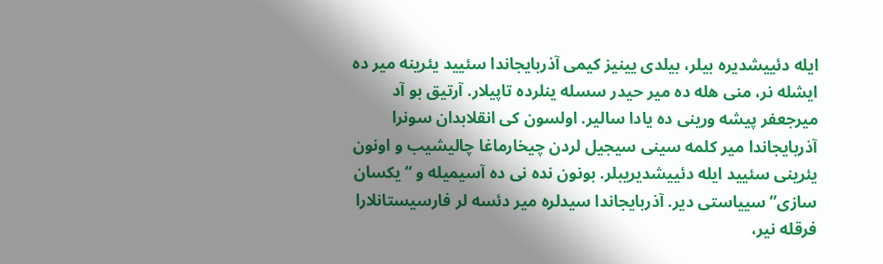ایله دئییشدیره بیلر، بیلدی یینیز کیمی آذربایجاندا سئیید یئرینه میر ده ایشله نر، منی هله ده میر حیدر سسله ینلرده تاپیلار. آرتیق بو آد میرجعفر پیشه ورینی ده یادا سالیر. اولسون کی انقلابدان سونرا آذربایجاندا میر کلمه سینی سیجیل لردن چیخارماغا چالیشیب و اونون یئرینی سئیید ایله دئییشدیریبلر. بونون نده نی ده آسیمیله و “یکسان سازی” سییاستی دیر. آذربایجاندا سیدلره میر دئسه لر فارسیستانلارا فرقله نیر،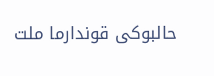حالبوکی قوندارما ملت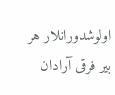اولوشدورانلار هر بیر فرقی آرادان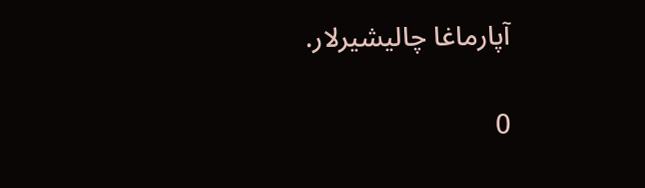آپارماغا چالیشیرلار.

0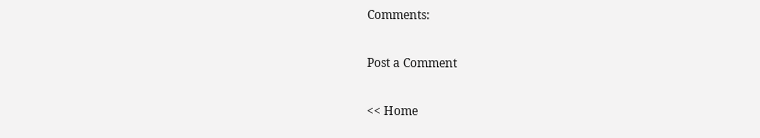Comments:

Post a Comment

<< Home